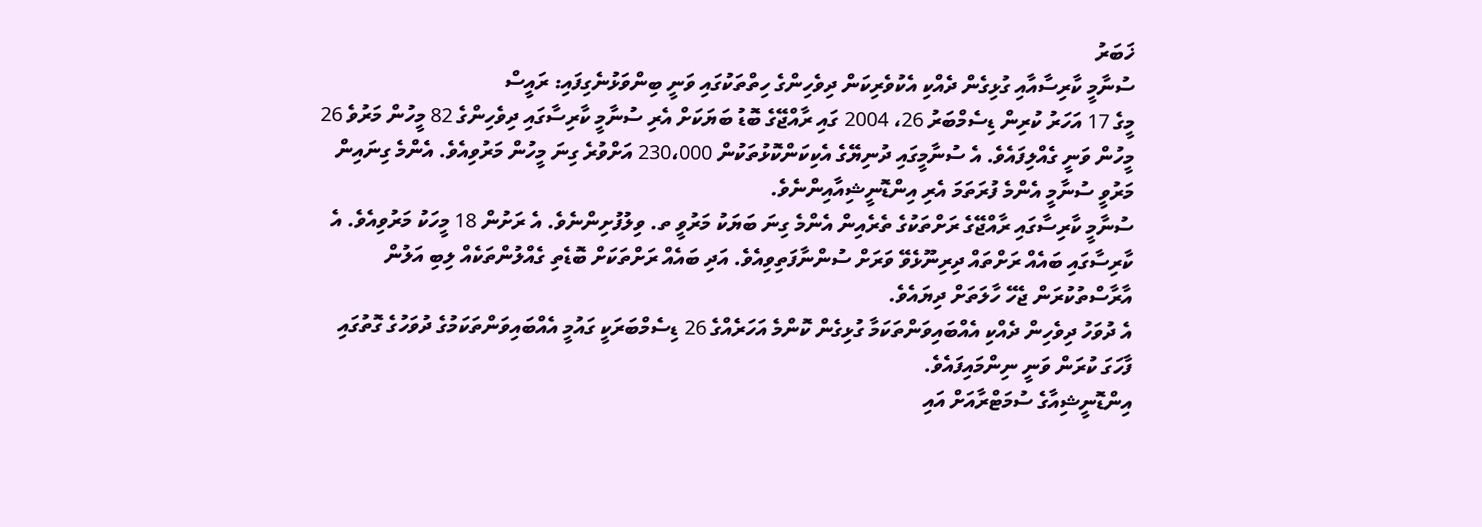ޚަބަރު
ސުނާމީ ކާރިސާއާއި ގުޅިގެން ދެއްކި އެކުވެރިކަން ދިވެހިންގެ ހިތްތަކުގައި ވަނީ ބިންވަޅުނެގިފައި: ރައީސް
މީގެ 17 އަހަރު ކުރިން ޑިސެމްބަރު 26، 2004 ގައި ރާއްޖޭގެ ބޮޑު ބަޔަކަށް އެރި ސުނާމީ ކާރިސާގައި ދިވެހިންގެ 82 މީހުން މަރުވެ 26 މީހުން ވަނީ ގެއްލިފައެވެ. އެ ސުނާމީގައި ދުނިޔޭގެ އެކިކަންކޮޅުތަކުން 230،000 އަށްވުރެ ގިނަ މީހުން މަރުވިއެވެ. އެންމެ ގިނައިން މަރުވީ ސުނާމީ އެންމެ ފުރަތަމަ އެރި އިންޑޮނީޝިއާއިންނެވެ.
ސުނާމީ ކާރިސާގައި ރާއްޖޭގެ ރަށްތަކުގެ ތެރެއިން އެންމެ ގިނަ ބަޔަކު މަރުވީ ތ. ވިލުފުށިންނެވެ. އެ ރަށުން 18 މީހަކު މަރުވިއެވެ. އެ ކާރިސާގައި ބައެއް ރަށްތައް ދިރިނޫޅެވޭ ވަރަށް ސުންނާފަތިވިއެވެ. އަދި ބައެއް ރަށްތަކަށް ބޮޑެތި ގެއްލުންތަކެއް ލިބި އަލުން އާރާސްތުކުރަން ޖެހޭ ހާލަތަށް ދިޔައެވެ.
އެ ދުވަހު ދިވެހިން ދެއްކި އެއްބައިވަންތަކަމާ ގުޅިގެން ކޮންމެ އަހަރެއްގެ 26 ޑިސެމްބަރަކީ ގައުމީ އެއްބައިވަންތަކަމުގެ ދުވަހުގެ ގޮތުގައި ފާހަގަ ކުރަން ވަނީ ނިންމައިފައެވެ.
އިންޑޮނީޝިއާގެ ސުމަޓްރާއަށް އައި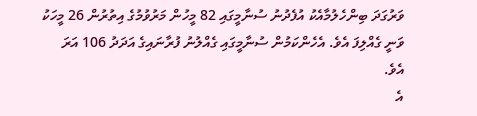ވަރުގަދަ ބިންހެލުމާއެކު އުފެދުނު ސުނާމީގައި 82 މީހުން މަރުވުމުގެ އިތުރުން 26 މީހަކު ވަނީ ގެއްލިފަ އެވެ. އެހެންކަމުން ސުނާމީގައި ގެއްލުނު ފުރާނައިގެ އަދަދު 106 އަރަ އެވެ.
އެ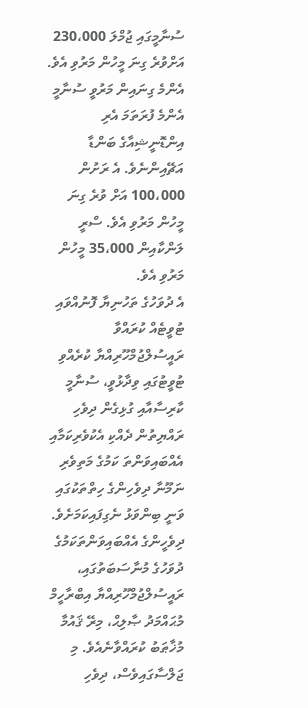ސުނާމީގައި ޖުމްލަ 230،000 އަށްވުރެ ގިނަ މީހުން މަރުވި އެވެ. އެންމެ ގިނައިން މަރުވީ ސުނާމީ އެންމެ ފުރަތަމަ އެރި އިންޑޮނީޝިއާގެ ބަންޑާ އަޗޭއިންނެވެ. އެ ރަށުން 100،000 އަށް ވުރެ ގިނަ މީހުން މަރުވި އެވެ. ސްރީ ލަންކާއިން 35،000 މީހުން މަރުވި އެވެ.
އެ ދުވަހުގެ ތަހުނިޔާ ފޮނުއްވައި ޓުވީޓެއް ކުރައްވާ ރައީސުލްޖުމްހޫރިއްޔާ ކުރެއްވި ޓުވީޓުގައި ވިދާޅުވީ، ސުނާމީ ކާރިސާއާއި ގުޅިގެން ދިވެހި ރައްޔިތުން ދެއްކި އެކުވެރިކަމާއި އެއްބައިވަންތަ ކަމުގެ މަތިވެރި ނަމޫނާ ދިވެހިންގެ ހިތްތަކުގައި ވަނީ ބިންވަޅު ނެގިފައިކަމަށެވެ.
ދިވެހީންގެ އެއްބައިވަންތަކަމުގެ ދުވަހުގެ މުނާސަބަތުގައި، ރައީސުލްޖުމްހޫރިއްޔާ އިބްރާހީމް މުޙައްމަދު ޞާލިޙް، މިރޭ ޤައުމާ މުޚާޠަބު ކުރައްވާނެއެވެ. މި ޖަލްސާގައިވެސް، ދިވެހި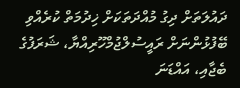ދައުލަތަށް ދިގު މުއްދަތަކަށް ޚިދުމަތް ކުރެއްވި ބޭފުޅުންނަށް ރައީސުލްޖުމްހޫރިއްޔާ، ޝަރަފުގެ ބެޖާއި، އައްޑަނަ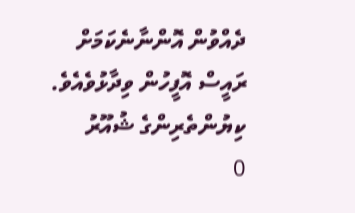ދެއްވުން އޮންނާނެކަމަށް ރައީސް އޮފީހުން ވިދާޅުވެއެވެ.
ކިޔުންތެރިންގެ ޝުއޫރު
0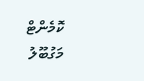ކޮމެންޓް
މަގުބޫލު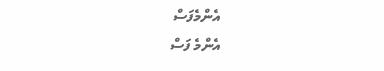އެންމެފަސް
އެންމެ ފަސް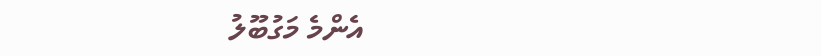އެންމެ މަގުބޫލު